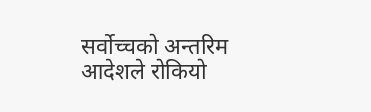सर्वोच्चको अन्तरिम आदेशले रोकियो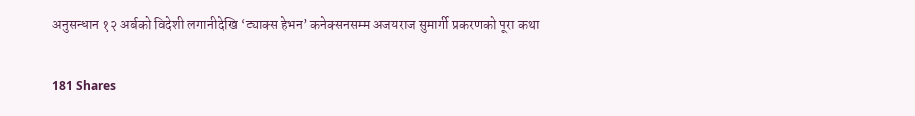अनुसन्धान १२ अर्बको विदेशी लगानीदेखि ‘ट्याक्स हेभन’ कनेक्सनसम्म अजयराज सुमार्गी प्रकरणको पूरा कथा

181 Shares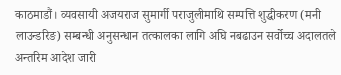काठमाडौं। व्यवसायी अजयराज सुमार्गी पराजुलीमाथि सम्पत्ति शुद्धीकरण (मनी लाउन्डरिङ) सम्बन्धी अनुसन्धान तत्कालका लागि अघि नबढाउन सर्वोच्च अदालतले अन्तरिम आदेश जारी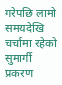गरेपछि लामो समयदेखि चर्चामा रहेको सुमार्गी प्रकरण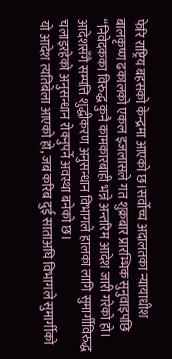फेरि राष्ट्रिय बहसको केन्द्रमा आएको छ।सर्वोच्च अदालतका न्यायाधीश बालकृष्ण ढकालको एकल इजलासले गत शुक्रबार प्रारम्भिक सुनुवाइपछि “निवेदकका विरुद्ध कुनै कामकारबाही भन्ने अन्तरिम आदेश जारी गरेको हो। आदेशसँगै सम्पत्ति शुद्धीकरण अनुसन्धान विभागले हालका लागि सुमार्गीविरुद्ध चलाइरहेको अनुसन्धान रोक्नुपर्ने अवस्था बनेको छ।
यो आदेश त्यतिबेला आएको हो, जब करिब दुई साताअघि विभागले सुमार्गीको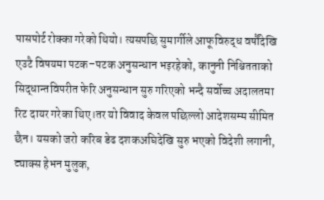पासपोर्ट रोक्का गरेको थियो। त्यसपछि सुमार्गीले आफूविरुद्ध वर्षौंदेखि एउटै विषयमा पटक–पटक अनुसन्धान भइरहेको, कानुनी निश्चितताको सिद्धान्तविपरीत फेरि अनुसन्धान सुरु गरिएको भन्दै सर्वोच्च अदालतमा रिट दायर गरेका थिए।तर यो विवाद केवल पछिल्लो आदेशसम्म सीमित छैन। यसको जरो करिब डेढ दशकअघिदेखि सुरु भएको विदेशी लगानी, ट्याक्स हेभन मुलुक,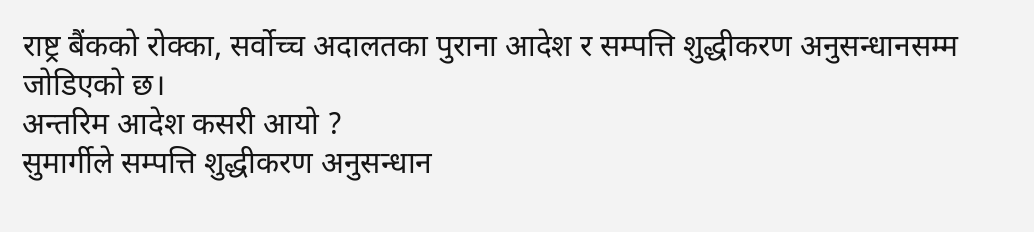राष्ट्र बैंकको रोक्का, सर्वोच्च अदालतका पुराना आदेश र सम्पत्ति शुद्धीकरण अनुसन्धानसम्म जोडिएको छ।
अन्तरिम आदेश कसरी आयो ?
सुमार्गीले सम्पत्ति शुद्धीकरण अनुसन्धान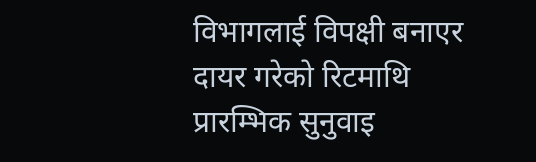विभागलाई विपक्षी बनाएर दायर गरेको रिटमाथि प्रारम्भिक सुनुवाइ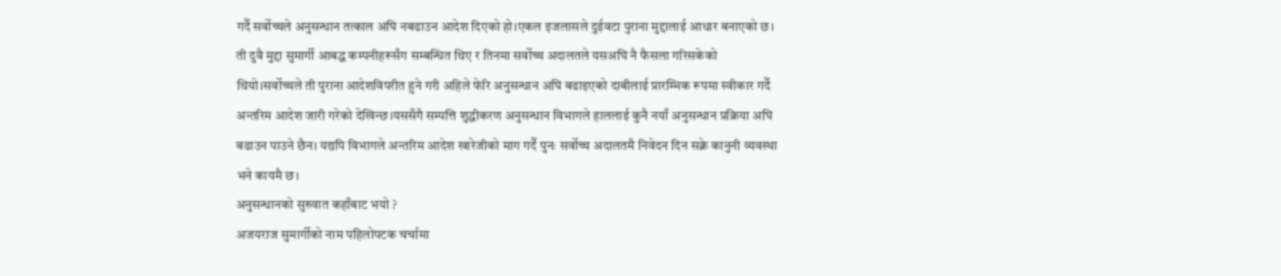गर्दै सर्वोच्चले अनुसन्धान तत्काल अघि नबढाउन आदेश दिएको हो।एकल इजलासले दुईवटा पुराना मुद्दालाई आधार बनाएको छ। ती दुवै मुद्दा सुमार्गी आबद्ध कम्पनीहरूसँग सम्बन्धित थिए र तिनमा सर्वोच्च अदालतले यसअघि नै फैसला गरिसकेको थियो।सर्वोच्चले ती पुराना आदेशविपरीत हुने गरी अहिले फेरि अनुसन्धान अघि बढाइएको दाबीलाई प्रारम्भिक रूपमा स्वीकार गर्दै अन्तरिम आदेश जारी गरेको देखिन्छ।यससँगै सम्पत्ति शुद्धीकरण अनुसन्धान विभागले हाललाई कुनै नयाँ अनुसन्धान प्रक्रिया अघि बढाउन पाउने छैन। यद्यपि विभागले अन्तरिम आदेश खारेजीको माग गर्दै पुनः सर्वोच्च अदालतमै निवेदन दिन सक्ने कानुनी व्यवस्था भने कायमै छ।
अनुसन्धानको सुरुवात कहाँबाट भयो ?
अजयराज सुमार्गीको नाम पहिलोपटक चर्चामा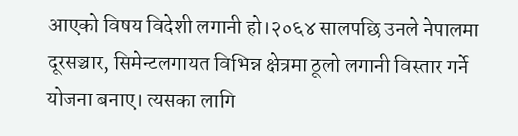आएको विषय विदेशी लगानी हो।२०६४ सालपछि उनले नेपालमा दूरसञ्चार, सिमेन्टलगायत विभिन्न क्षेत्रमा ठूलो लगानी विस्तार गर्ने योजना बनाए। त्यसका लागि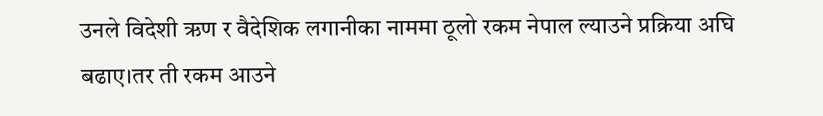उनले विदेशी ऋण र वैदेशिक लगानीका नाममा ठूलो रकम नेपाल ल्याउने प्रक्रिया अघि बढाए।तर ती रकम आउने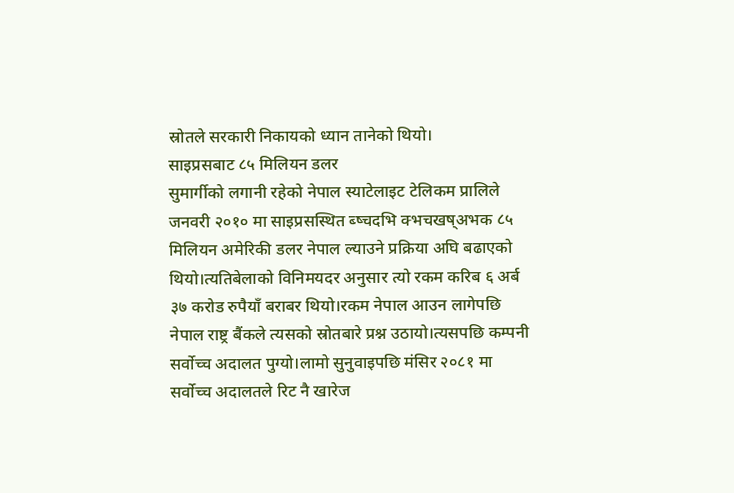स्रोतले सरकारी निकायको ध्यान तानेको थियो।
साइप्रसबाट ८५ मिलियन डलर
सुमार्गीको लगानी रहेको नेपाल स्याटेलाइट टेलिकम प्रालिले जनवरी २०१० मा साइप्रसस्थित ब्ष्चदभि क्भचखष्अभक ८५ मिलियन अमेरिकी डलर नेपाल ल्याउने प्रक्रिया अघि बढाएको थियो।त्यतिबेलाको विनिमयदर अनुसार त्यो रकम करिब ६ अर्ब ३७ करोड रुपैयाँ बराबर थियो।रकम नेपाल आउन लागेपछि नेपाल राष्ट्र बैंकले त्यसको स्रोतबारे प्रश्न उठायो।त्यसपछि कम्पनी सर्वोच्च अदालत पुग्यो।लामो सुनुवाइपछि मंसिर २०८१ मा सर्वोच्च अदालतले रिट नै खारेज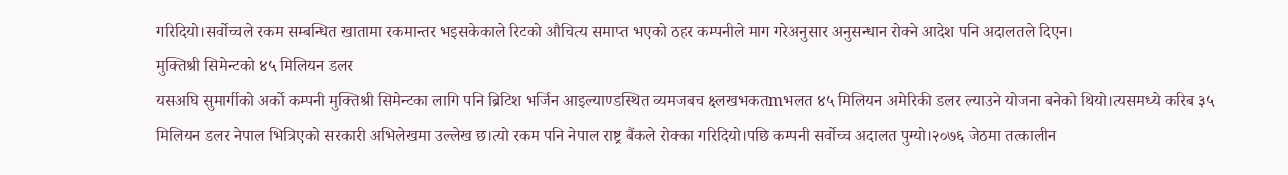गरिदियो।सर्वोच्चले रकम सम्बन्धित खातामा रकमान्तर भइसकेकाले रिटको औचित्य समाप्त भएको ठहर कम्पनीले माग गरेअनुसार अनुसन्धान रोक्ने आदेश पनि अदालतले दिएन।
मुक्तिश्री सिमेन्टको ४५ मिलियन डलर
यसअघि सुमार्गीको अर्को कम्पनी मुक्तिश्री सिमेन्टका लागि पनि ब्रिटिश भर्जिन आइल्याण्डस्थित व्यमजबच क्ष्लखभकतmभलत ४५ मिलियन अमेरिकी डलर ल्याउने योजना बनेको थियो।त्यसमध्ये करिब ३५ मिलियन डलर नेपाल भित्रिएको सरकारी अभिलेखमा उल्लेख छ।त्यो रकम पनि नेपाल राष्ट्र बैंकले रोक्का गरिदियो।पछि कम्पनी सर्वोच्च अदालत पुग्यो।२०७६ जेठमा तत्कालीन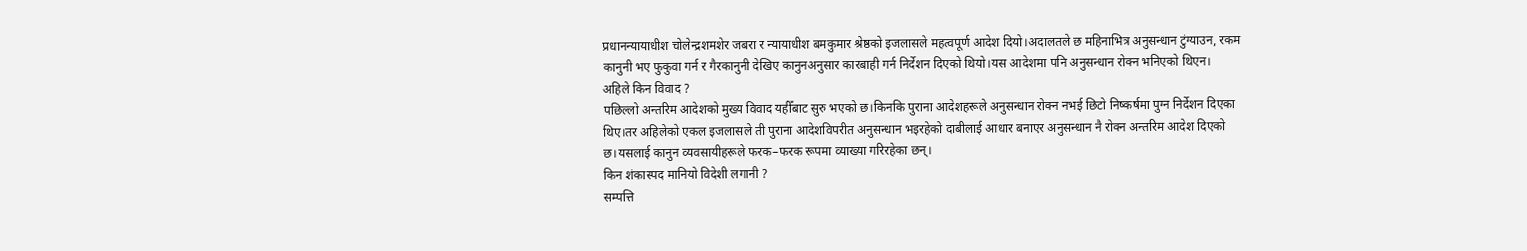प्रधानन्यायाधीश चोलेन्द्रशमशेर जबरा र न्यायाधीश बमकुमार श्रेष्ठको इजलासले महत्वपूर्ण आदेश दियो।अदालतले छ महिनाभित्र अनुसन्धान टुंग्याउन, रकम कानुनी भए फुकुवा गर्न र गैरकानुनी देखिए कानुनअनुसार कारबाही गर्न निर्देशन दिएको थियो।यस आदेशमा पनि अनुसन्धान रोक्न भनिएको थिएन।
अहिले किन विवाद ?
पछिल्लो अन्तरिम आदेशको मुख्य विवाद यहीँबाट सुरु भएको छ।किनकि पुराना आदेशहरूले अनुसन्धान रोक्न नभई छिटो निष्कर्षमा पुग्न निर्देशन दिएका थिए।तर अहिलेको एकल इजलासले ती पुराना आदेशविपरीत अनुसन्धान भइरहेको दाबीलाई आधार बनाएर अनुसन्धान नै रोक्न अन्तरिम आदेश दिएको छ।यसलाई कानुन व्यवसायीहरूले फरक–फरक रूपमा व्याख्या गरिरहेका छन्।
किन शंकास्पद मानियो विदेशी लगानी ?
सम्पत्ति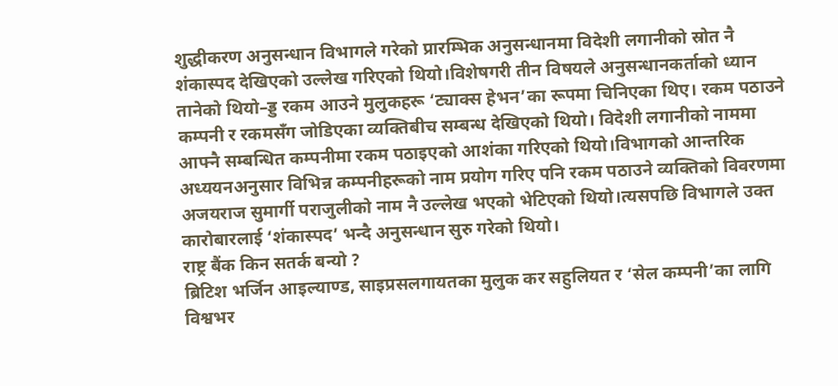शुद्धीकरण अनुसन्धान विभागले गरेको प्रारम्भिक अनुसन्धानमा विदेशी लगानीको स्रोत नै शंकास्पद देखिएको उल्लेख गरिएको थियो।विशेषगरी तीन विषयले अनुसन्धानकर्ताको ध्यान तानेको थियो–ड्ड रकम आउने मुलुकहरू ‘ट्याक्स हेभन’का रूपमा चिनिएका थिए। रकम पठाउने कम्पनी र रकमसँग जोडिएका व्यक्तिबीच सम्बन्ध देखिएको थियो। विदेशी लगानीको नाममा आफ्नै सम्बन्धित कम्पनीमा रकम पठाइएको आशंका गरिएको थियो।विभागको आन्तरिक अध्ययनअनुसार विभिन्न कम्पनीहरूको नाम प्रयोग गरिए पनि रकम पठाउने व्यक्तिको विवरणमा अजयराज सुमार्गी पराजुलीको नाम नै उल्लेख भएको भेटिएको थियो।त्यसपछि विभागले उक्त कारोबारलाई ‘शंकास्पद’ भन्दै अनुसन्धान सुरु गरेको थियो।
राष्ट्र बैंक किन सतर्क बन्यो ?
ब्रिटिश भर्जिन आइल्याण्ड, साइप्रसलगायतका मुलुक कर सहुलियत र ‘सेल कम्पनी’का लागि विश्वभर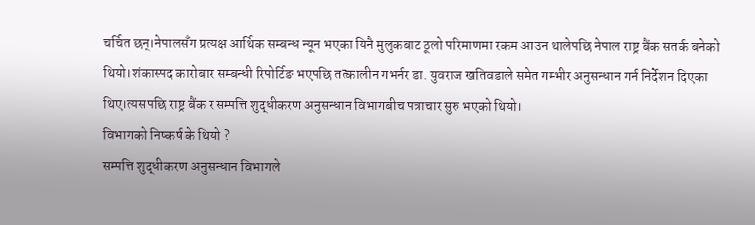चर्चित छन्।नेपालसँग प्रत्यक्ष आर्थिक सम्बन्ध न्यून भएका यिनै मुलुकबाट ठूलो परिमाणमा रकम आउन थालेपछि नेपाल राष्ट्र बैंक सतर्क बनेको थियो।शंकास्पद कारोबार सम्बन्धी रिपोर्टिङ भएपछि तत्कालीन गभर्नर डा. युवराज खतिवडाले समेत गम्भीर अनुसन्धान गर्न निर्देशन दिएका थिए।त्यसपछि राष्ट्र बैंक र सम्पत्ति शुद्धीकरण अनुसन्धान विभागबीच पत्राचार सुरु भएको थियो।
विभागको निष्कर्ष के थियो ?
सम्पत्ति शुद्धीकरण अनुसन्धान विभागले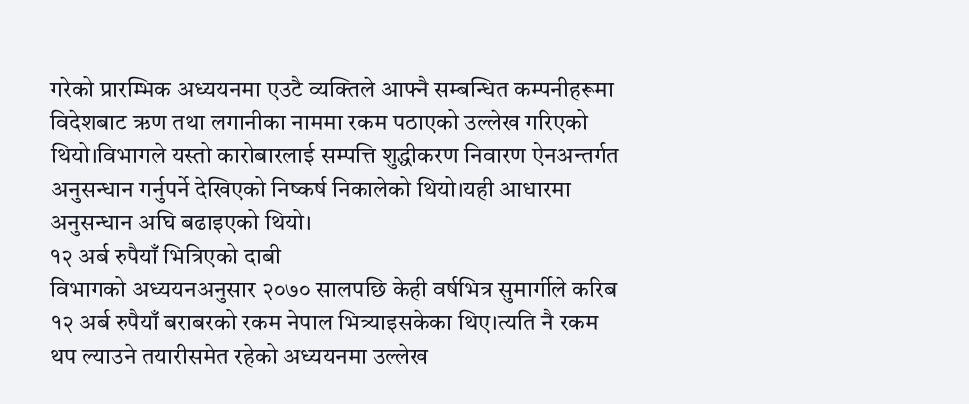गरेको प्रारम्भिक अध्ययनमा एउटै व्यक्तिले आफ्नै सम्बन्धित कम्पनीहरूमा विदेशबाट ऋण तथा लगानीका नाममा रकम पठाएको उल्लेख गरिएको थियो।विभागले यस्तो कारोबारलाई सम्पत्ति शुद्धीकरण निवारण ऐनअन्तर्गत अनुसन्धान गर्नुपर्ने देखिएको निष्कर्ष निकालेको थियो।यही आधारमा अनुसन्धान अघि बढाइएको थियो।
१२ अर्ब रुपैयाँ भित्रिएको दाबी
विभागको अध्ययनअनुसार २०७० सालपछि केही वर्षभित्र सुमार्गीले करिब १२ अर्ब रुपैयाँ बराबरको रकम नेपाल भित्र्याइसकेका थिए।त्यति नै रकम थप ल्याउने तयारीसमेत रहेको अध्ययनमा उल्लेख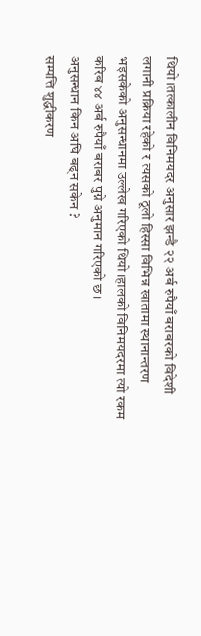थियो।तत्कालीन विनिमयदर अनुसार झन्डै २२ अर्ब रुपैयाँ बराबरको विदेशी लगानी प्रक्रिया रहेको र त्यसको ठूलो हिस्सा विभिन्न खातामा स्थानान्तरण भइसकेको अनुसन्धानमा उल्लेख गरिएको थियो।हालको विनिमयदरमा त्यो रकम करिब ४४ अर्ब रुपैयाँ बराबर पुग्ने अनुमान गरिएको छ।
अनुसन्धान किन अघि बढ्न सकेन ?
सम्पत्ति शुद्धीकरण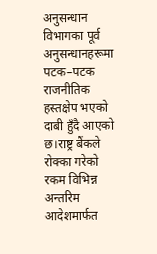अनुसन्धान विभागका पूर्व अनुसन्धानहरूमा पटक–पटक राजनीतिक हस्तक्षेप भएको दाबी हुँदै आएको छ।राष्ट्र बैंकले रोक्का गरेको रकम विभिन्न अन्तरिम आदेशमार्फत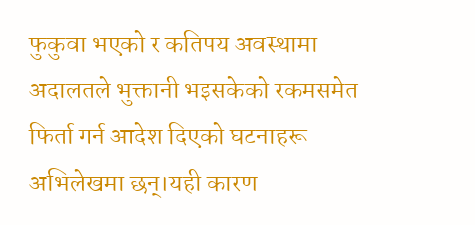फुकुवा भएको र कतिपय अवस्थामा अदालतले भुक्तानी भइसकेको रकमसमेत फिर्ता गर्न आदेश दिएको घटनाहरू अभिलेखमा छन्।यही कारण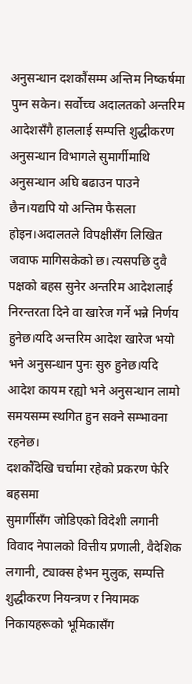अनुसन्धान दशकौंसम्म अन्तिम निष्कर्षमा पुग्न सकेन। सर्वोच्च अदालतको अन्तरिम आदेशसँगै हाललाई सम्पत्ति शुद्धीकरण अनुसन्धान विभागले सुमार्गीमाथि अनुसन्धान अघि बढाउन पाउने छैन।यद्यपि यो अन्तिम फैसला होइन।अदालतले विपक्षीसँग लिखित जवाफ मागिसकेको छ। त्यसपछि दुवै पक्षको बहस सुनेर अन्तरिम आदेशलाई निरन्तरता दिने वा खारेज गर्ने भन्ने निर्णय हुनेछ।यदि अन्तरिम आदेश खारेज भयो भने अनुसन्धान पुनः सुरु हुनेछ।यदि आदेश कायम रह्यो भने अनुसन्धान लामो समयसम्म स्थगित हुन सक्ने सम्भावना रहनेछ।
दशकौँदेखि चर्चामा रहेको प्रकरण फेरि बहसमा
सुमार्गीसँग जोडिएको विदेशी लगानी विवाद नेपालको वित्तीय प्रणाली, वैदेशिक लगानी, ट्याक्स हेभन मुलुक, सम्पत्ति शुद्धीकरण नियन्त्रण र नियामक निकायहरूको भूमिकासँग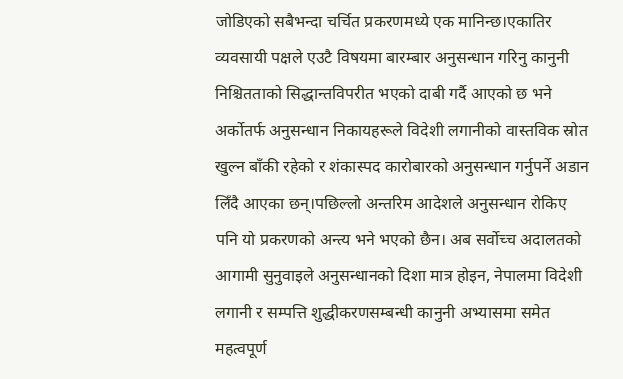जोडिएको सबैभन्दा चर्चित प्रकरणमध्ये एक मानिन्छ।एकातिर व्यवसायी पक्षले एउटै विषयमा बारम्बार अनुसन्धान गरिनु कानुनी निश्चितताको सिद्धान्तविपरीत भएको दाबी गर्दै आएको छ भने अर्कोतर्फ अनुसन्धान निकायहरूले विदेशी लगानीको वास्तविक स्रोत खुल्न बाँकी रहेको र शंकास्पद कारोबारको अनुसन्धान गर्नुपर्ने अडान लिँदै आएका छन्।पछिल्लो अन्तरिम आदेशले अनुसन्धान रोकिए पनि यो प्रकरणको अन्त्य भने भएको छैन। अब सर्वोच्च अदालतको आगामी सुनुवाइले अनुसन्धानको दिशा मात्र होइन, नेपालमा विदेशी लगानी र सम्पत्ति शुद्धीकरणसम्बन्धी कानुनी अभ्यासमा समेत महत्वपूर्ण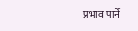प्रभाव पार्ने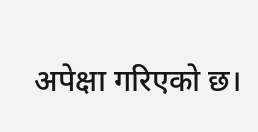अपेक्षा गरिएको छ।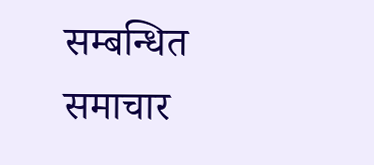सम्बन्धित समाचार